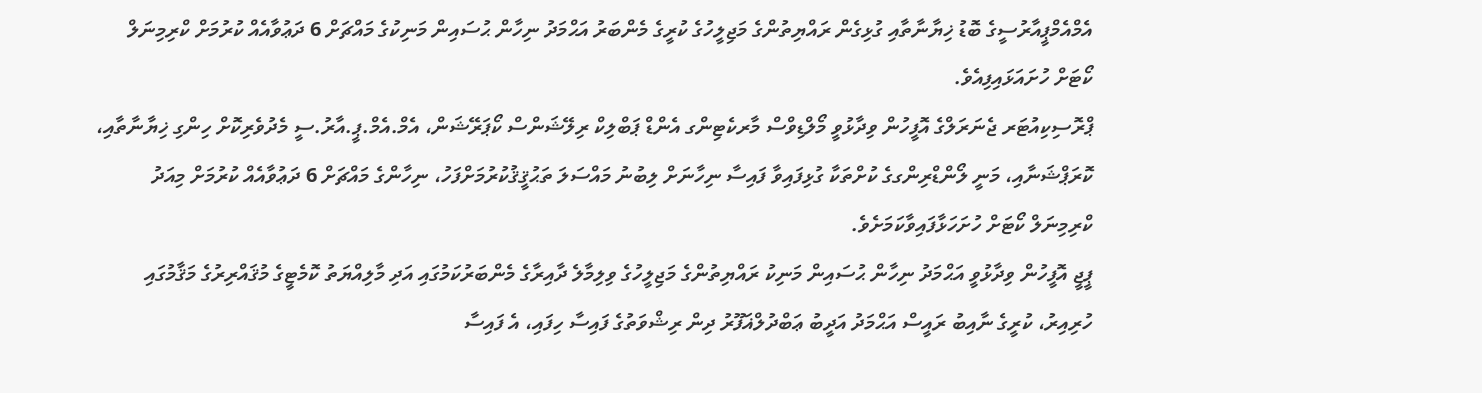އެމްއެމްޕީއާރުސީގެ ބޮޑު ޚިޔާނާތާއި ގުޅިގެން ރައްޔިތުންގެ މަޖިލީހުގެ ކުރީގެ މެންބަރު އަޙްމަދު ނިހާން ޙުސައިން މަނިކުގެ މައްޗަށް 6 ދަޢުވާއެއް ކުރުމަށް ކްރިމިނަލް ކޯޓަށް ހުށައަޅައިފިއެވެ.
ޕްރޮސިކިއުޓަރ ޖެނަރަލްގެ އޮފީހުން ވިދާޅުވީ މޯލްޑިވްސް މާރކެޓިންގ އެންޑް ޕަބްލިކް ރިލޭޝަންސް ކޯޕަރޭޝަން، އެމް.އެމް.ޕީ.އާރު.ސީ މެދުވެރިކޮށް ހިންގި ޚިޔާނާތާއި، ކޮރަޕްޝަނާއި، މަނީ ލޯންޑްރިންގގެ ކުށްތަކާ ގުޅިފައިވާ ފައިސާ ނިހާނަށް ލިބުނު މައްސަލަ ތަޙުޤީޤުކުރުމަށްފަހު، ނިހާންގެ މައްޗަށް 6 ދަޢުވާއެއް ކުރުމަށް މިއަދު ކްރިމިނަލް ކޯޓަށް ހުށަހަޅާފައިވާކަމަށެވެ.
ޕީޖީ އޮފީހުން ވިދާޅުވީ އަޙްމަދު ނިހާން ޙުސައިން މަނިކު ރައްޔިތުންގެ މަޖިލީހުގެ ވިލިމާލެ ދާއިރާގެ މެންބަރުކަމުގައި އަދި މާލިއްޔަތު ކޮމެޓީގެ މުޤައްރިރުގެ މަޤާމުގައި ހުރިއިރު، ކުރީގެ ނާއިބު ރައީސް އަޙްމަދު އަދީބު ޢަބްދުލްޣަފޫރު ދިން ރިޝްވަތުގެ ފައިސާ ހިފައި، އެ ފައިސާ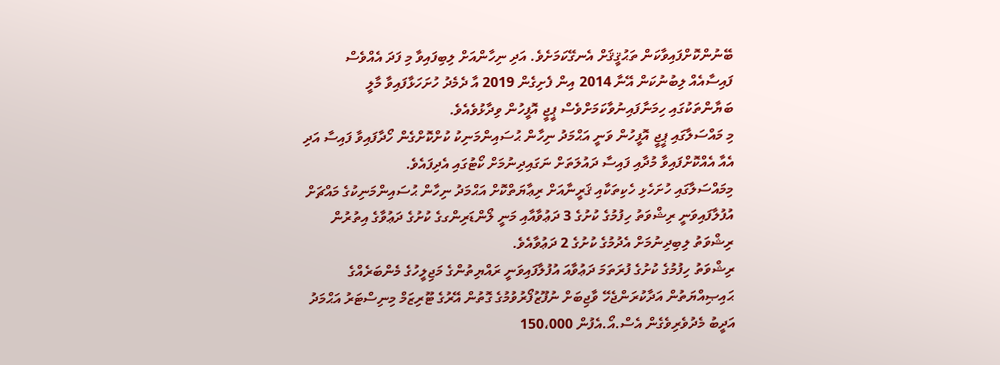ބޭނުންކޮށްފައިވާކަން ތަޙުޤީޤަށް އެނގޭކަމަށެވެ. އަދި ނިހާންއަށް ލިބިފައިވާ މި ފަދަ އެއްވެސް ފައިސާއެއް ލިބުނުކަން އޭނާ 2014 އިން ފެށިގެން 2019 އާ ދެމެދު ހުށަހަޅާފައިވާ މާލީ ބަޔާންތަކުގައި ހިމަނާފައިނުވާކަމަށްވެސް ޕީޖީ އޮފީހުން ވިދާޅުވެއެވެ.
މި މައްސަލާގައި ޕީޖީ އޮފީހުން ވަނީ އަޙްމަދު ނިހާން ޙުސައިންމަނިކު ކުށްކޮށްގެން ހޯދާފައިވާ ފައިސާ އަދި އެއާ އެއްކޮށްފައިވާ މުދާއި ފައިސާ ދައުލަތަށް ނަގައިދިނުމަށް ކޯޓުގައި އެދިފައެވެ.
މިމައްސަލާގައި ހުށަހެޅި ހެކިތަކާއި ޤަރީނާއަށް ރިޢާޔަތްކޮށް އަޙްމަދު ނިހާން ޙުސައިންމަނިކުގެ މައްޗަށް އުފުލާފައިވަނީ ރިޝްވަތު ހިފުމުގެ ކުށުގެ 3 ދަޢުވާއާއި މަނީ ލޯންޑަރިންގގެ ކުށުގެ ދަޢުވާގެ އިތުރުން ރިޝްވަތު ލިބިދިނުމަށް އެދުމުގެ ކުށުގެ 2 ދަޢުވާއެވެ.
ރިޝްވަތު ހިފުމުގެ ކުށުގެ ފުރަތަމަ ދަޢުވާއަ އުފުލާފައިވަނީ ރައްޔިތުންގެ މަޖިލީހުގެ މެންބަރެއްގެ ޙައިޞިއްޔަތުން އަދާކުރަންޖެހޭ ވާޖިބަށް ނުފޫޒުފޯރުވުމުގެ ގޮތުން އޭރުގެ ޓޫރިޒަމް މިނިސްޓަރު އަޙްމަދު އަދީބު މެދުވެރިވެގެން އެސް.އޯ.އެފުން 150،000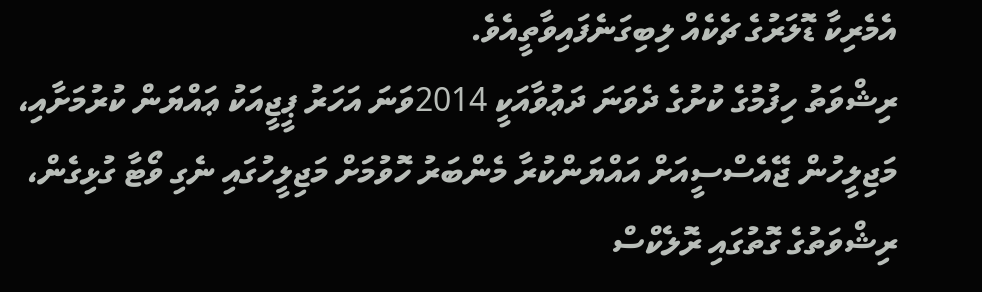އެމެރިކާ ޑޮލަރުގެ ޗެކެއް ލިބިގަނެފައިވާތީއެވެ.
ރިޝްވަތު ހިފުމުގެ ކުށުގެ ދެވަނަ ދަޢުވާއަކީ 2014ވަނަ އަހަރު ޕީޖީއަކު ޢައްޔަން ކުރުމަށާއި، މަޖިލީހުން ޖޭއެސްސީއަށް އައްޔަންކުރާ މެންބަރު ހޮވުމަށް މަޖިލީހުގައި ނެގި ވޯޓާ ގުޅިގެން، ރިޝްވަތުގެ ގޮތުގައި ރޮލެކްސް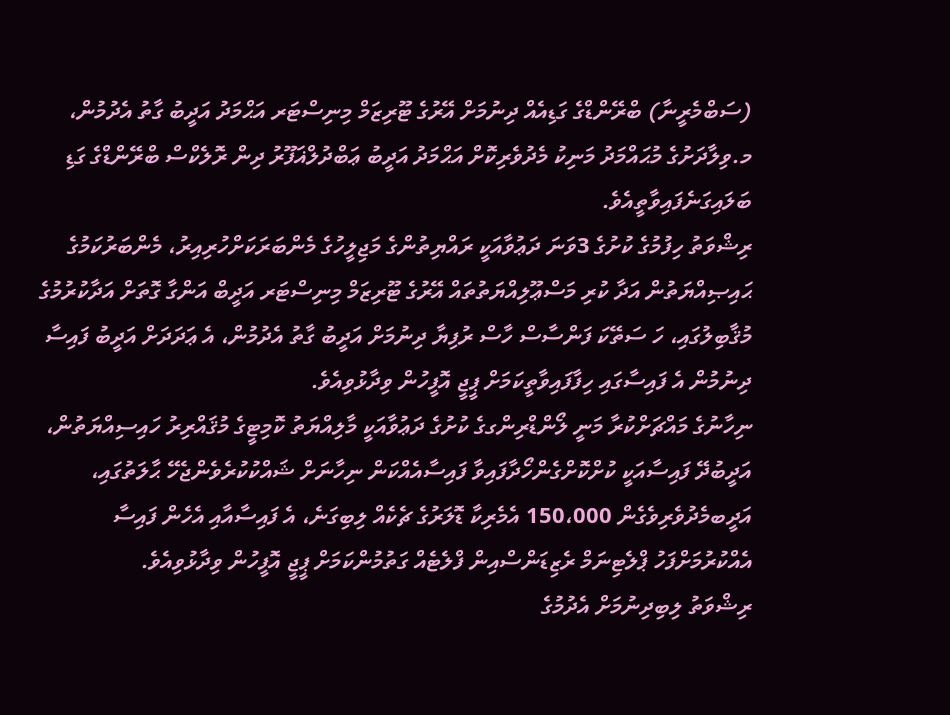(ސަބްމެރީނާ) ބްރޭންޑްގެ ގަޑިއެއް ދިނުމަށް އޭރުގެ ޓޫރިޒަމް މިނިސްޓަރ އަޙްމަދު އަދީބު ގާތު އެދުމުން، މ.ވިލާދަށުގެ މުޙައްމަދު މަނިކު މެދުވެރިކޮށް އަޙްމަދު އަދީބު ޢަބްދުލްޣަފޫރު ދިން ރޮލެކްސް ބްރޭންޑްގެ ގަޑި ބަލައިގަނެފައިވާތީއެވެ.
ރިޝްވަތު ހިފުމުގެ ކުށުގެ 3ވަނަ ދަޢުވާއަކީ ރައްޔިތުންގެ މަޖިލީހުގެ މެންބަރަކަށްހުރިއިރު، މެންބަރުކަމުގެ ޙައިޞިއްޔަތުން އަދާ ކުރި މަސްޢޫލިއްޔަތުތައް އޭރުގެ ޓޫރިޒަމް މިނިސްޓަރ އަދީބް އަންގާ ގޮތަށް އަދާކުރުމުގެ މުޤާބިލުގައި، ހަ ސަތޭކަ ފަންސާސް ހާސް ރުފިޔާ ދިނުމަށް އަދީބު ގާތު އެދުމުން، އެ ޢަދަދަށް އަދީބު ފައިސާ ދިނުމުން އެ ފައިސާގައި ހިފާފައިވާތީކަމަށް ޕީޖީ އޮފީހުން ވިދާޅުވިއެވެ.
ނިހާނުގެ މައްޗަށްކުރާ މަނީ ލޯންޑްރިންގގެ ކުށުގެ ދަޢުވާއަކީ މާލިއްޔަތު ކޮމިޓީގެ މުޤައްރިރު ހައިސިއްޔަތުން، އަދީބުދޭ ފައިސާއަކީ ކުށްކޮށްގެންހޯދާފައިވާ ފައިސާއެއްކަން ނިހާނަށް ޝައްކުކުރެވެންޖެހޭ ޙާލަތުގައި، އަދީބމެދުވެރިވެގެން 150،000 އެމެރިކާ ޑޮލަރުގެ ޗެކެއް ލިބިގަނެ، އެ ފައިސާއާއި އެހެން ފައިސާ އެއްކުރުމަށްފަހު ޕްލެޓިނަމް ރެޒިޑަންސްއިން ފްލެޓެއް ގަތުމުންކަމަށް ޕީޖީ އޮފީހުން ވިދާޅުވިއެވެ.
ރިޝްވަތު ލިބިދިނުމަށް އެދުމުގެ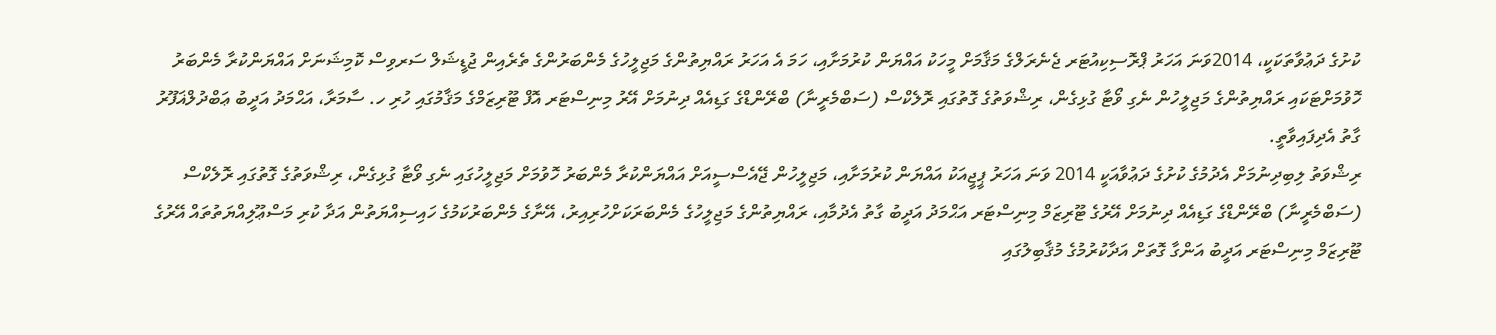ކުށުގެ ދަޢުވާތަކަކީ، 2014ވަނަ އަހަރު ޕްރޮސިކިއުޓަރ ޖެނެރަލްގެ މަޤާމަށް މީހަކު އައްޔަން ކުރުމަށާއި، ހަމަ އެ އަހަރު ރައްޔިތުންގެ މަޖިލީހުގެ މެންބަރުންގެ ތެރެއިން ޖުޑީޝަލް ސަރވިސް ކޮމިޝަނަށް އައްޔަންކުރާ މެންބަރު ހޮވުމަށްޓަކައި ރައްޔިތުންގެ މަޖިލީހުން ނެގި ވޯޓާ ގުޅިގެން، ރިޝްވަތުގެ ގޮތުގައި ރޮލެކްސް (ސަބްމެރީނާ) ބްރޭންޑްގެ ގަޑިއެއް ދިނުމަށް އޭރު މިނިސްޓަރ އޮފް ޓޫރިޒަމްގެ މަޤާމުގައި ހުރި ހ. ސާމަރާ، އަޙްމަދު އަދީބު ޢަބްދުލްޣަފޫރު ގާތު އެދިފައިވާތީ.
ރިޝްވަތު ލިބިދިނުމަށް އެދުމުގެ ކުށުގެ ދަޢުވާއަކީ 2014 ވަނަ އަހަރު ޕީޖީއަކު އައްޔަން ކުރުމަށާއި، މަޖިލީހުން ޖޭއެސްސީއަށް އައްޔަންކުރާ މެންބަރު ހޮވުމަށް މަޖިލީހުގައި ނެގި ވޯޓާ ގުޅިގެން، ރިޝްވަތުގެ ގޮތުގައި ރޮލެކްސް (ސަބްމެރީނާ) ބްރޭންޑްގެ ގަޑިއެއް ދިނުމަށް އޭރުގެ ޓޫރިޒަމް މިނިސްޓަރ އަޙްމަދު އަދީބު ގާތު އެދުމާއި، ރައްޔިތުންގެ މަޖިލީހުގެ މެންބަރަކަށްހުރިއިރު، އޭނާގެ މެންބަރުކަމުގެ ހައިސިއްޔަތުން އަދާ ކުރި މަސްޢޫލިއްޔަތުތައް އޭރުގެ ޓޫރިޒަމް މިނިސްޓަރ އަދީބު އަންގާ ގޮތަށް އަދާކުރުމުގެ މުޤާބިލުގައި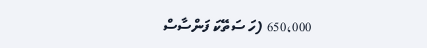650،000 (ހަ ސަތޭކަ ފަންސާސް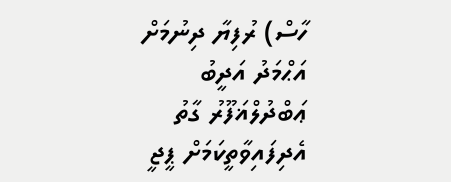ހާސް) ރުފިޔާ ދިނުމަށް އަޙްމަދު އަދީބު ޢަބްދުލްޣަފޫރު ގާތު އެދިފައިވާތީކަމަށް ޕީޖީ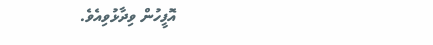އޮފީހުން ވިދާޅުވިއެވެ.